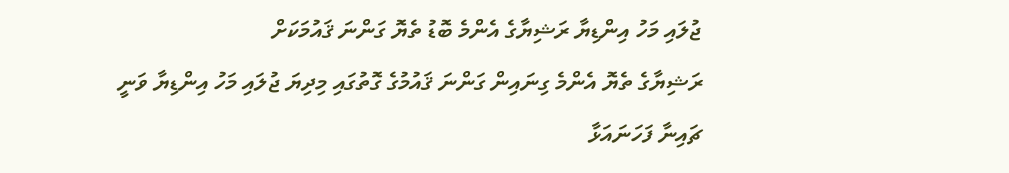ޖުލައި މަހު އިންޑިޔާ ރަޝިޔާގެ އެންމެ ބޮޑު ތެޔޮ ގަންނަ ޤައުމަކަށް
ރަޝިޔާގެ ތެޔޮ އެންމެ ގިނައިން ގަންނަ ޤައުމުގެ ގޮތުގައި މިދިޔަ ޖުލައި މަހު އިންޑިޔާ ވަނީ ޗައިނާ ފަހަނައަޅާ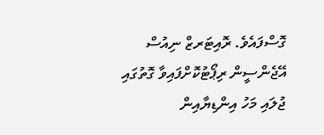ގޮސްފައެވެ. ރޮއިޓަރޒް ނިއުސް އޭޖެންސީން ރިޕޯޓުކޮށްފައިވާ ގޮތުގައި ޖުލައި މަހު އިންޑިޔާއިން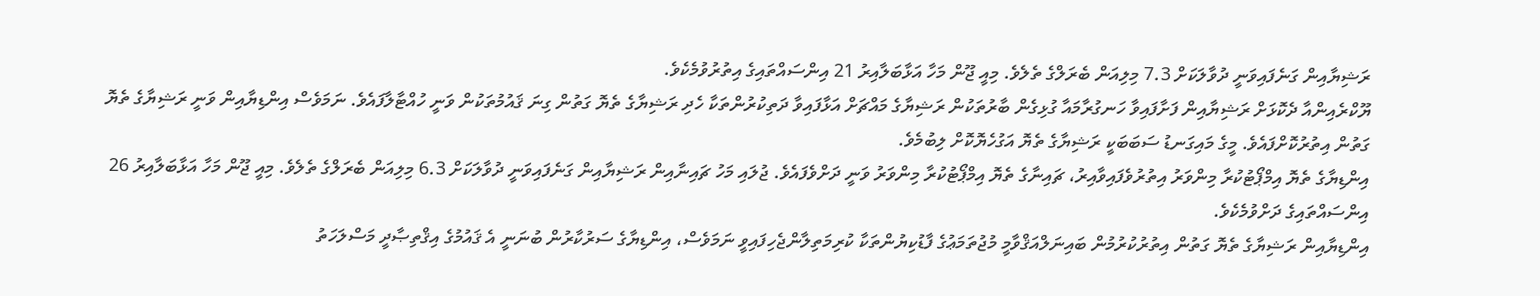ރަޝިޔާއިން ގަނެފައިވަނީ ދުވާލަކަށް 7.3 މިލިއަން ބެރަލްގެ ތެލެވެ. މިއީ ޖޫން މަހާ އަޅާބަލާއިރު 21 އިންސައްތައިގެ އިތުރުވުމެކެވެ.
ޔޫކްރެއިންއާ ދެކޮޅަށް ރަޝިޔާއިން ފަށާފައިވާ ހަނގުރާމައާ ގުޅިގެން ބާރުތަކުން ރަޝިޔާގެ މައްޗަށް އަޅާފައިވާ ދަތިކުރުންތަކާ ހެދި ރަޝިޔާގެ ތެޔޮ ގަތުން ގިނަ ޤައުމުތަކުން ވަނީ ހުއްޓާލާފައެވެ. ނަމަވެސް އިންޑިޔާއިން ވަނީ ރަޝިޔާގެ ތެޔޮ ގަތުން އިތުރުކޮށްފައެވެ. މީގެ މައިގަނޑު ސަބަބަކީ ރަޝިޔާގެ ތެޔޮ އަގުހެޔޮކޮށް ލިބުމެވެ.
އިންޑިޔާގެ ތެޔޮ އިމްޕޯޓުކުރާ މިންވަރު އިތުރުވެފައިވާއިރު، ޗައިނާގެ ތެޔޮ އިމްޕޯޓުކުރާ މިންވަރު ވަނީ ދަށްވެފައެވެ. ޖުލައި މަހު ޗައިނާއިން ރަޝިޔާއިން ގަނެފައިވަނީ ދުވާލަކަށް 6.3 މިލިއަން ބެރަލްގެ ތެލެވެ. މިއީ ޖޫން މަހާ އަޅާބަލާއިރު 26 އިންސައްތައިގެ ދަށްވުމެކެވެ.
އިންޑިޔާއިން ރަޝިޔާގެ ތެޔޮ ގަތުން އިތުރުކުރުމުން ބައިނަލްއަޤްވާމީ މުޖުތަމަޢުގެ ފާޑުކިޔުންތަކާ ކުރިމަތިލާންޖެހިފައިވީ ނަމަވެސް، އިންޑިޔާގެ ސަރުކާރުން ބުނަނީ އެ ޤައުމުގެ އިޤްތިޞާދީ މަސްލަހަތު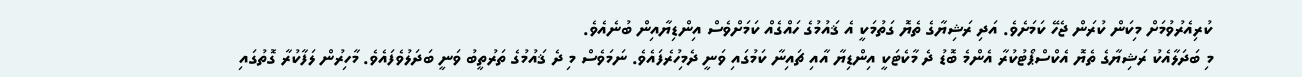ކުރިއެރުވުމަށް މިކަން ކުރަން ޖެހޭ ކަމަށެވެ. އަދި ރަޝިޔާގެ ތެޔޮ ގަތުމަކީ އެ ޤައުމުގެ ހައްގެއް ކަމަށްވެސް އިންޑިޔާއިން ބުނެއެވެ.
މި ބަދަލާއެކު ރަޝިޔާގެ ތެޔޮ އެކްސްޕޯޓުކުރާ އެންމެ ބޮޑު ދެ މާކެޓަކީ އިންޑިޔާ އާއި ޗައިނާ ކަމުގައި ވަނީ ދެމިހުރެފައެވެ. ނަމަވެސް މި ދެ ޤައުމުގެ ތަރުތީބު ވަނީ ބަދަލުވެފައެވެ. މާހިރުން ލަފާކުރާ ގޮތުގައި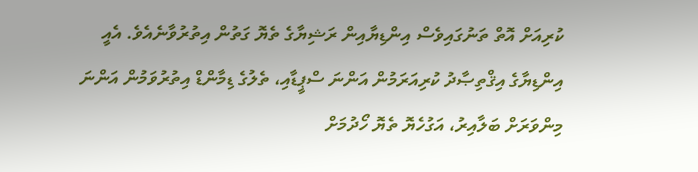ކުރިއަށް އޮތް ތަނުގައިވެސް އިންޑިޔާއިން ރަޝިޔާގެ ތެޔޮ ގަތުން އިތުރުވާނެއެވެ. އެއީ އިންޑިޔާގެ އިޤްތިޞާދު ކުރިއަރަމުން އަންނަ ސްޕީޑާއި، ތެލުގެ ޑިމާންޑް އިތުރުވަމުން އަންނަ މިންވަރަށް ބަލާއިރު، އަގުހެޔޮ ތެޔޮ ހޯދުމަށް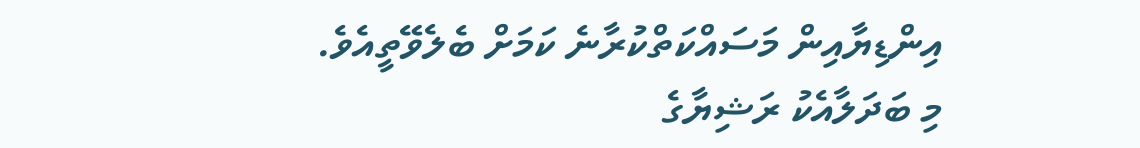އިންޑިޔާއިން މަސައްކަތްކުރާނެ ކަމަށް ބެލެވޭތީއެވެ.
މި ބަދަލާއެކު ރަޝިޔާގެ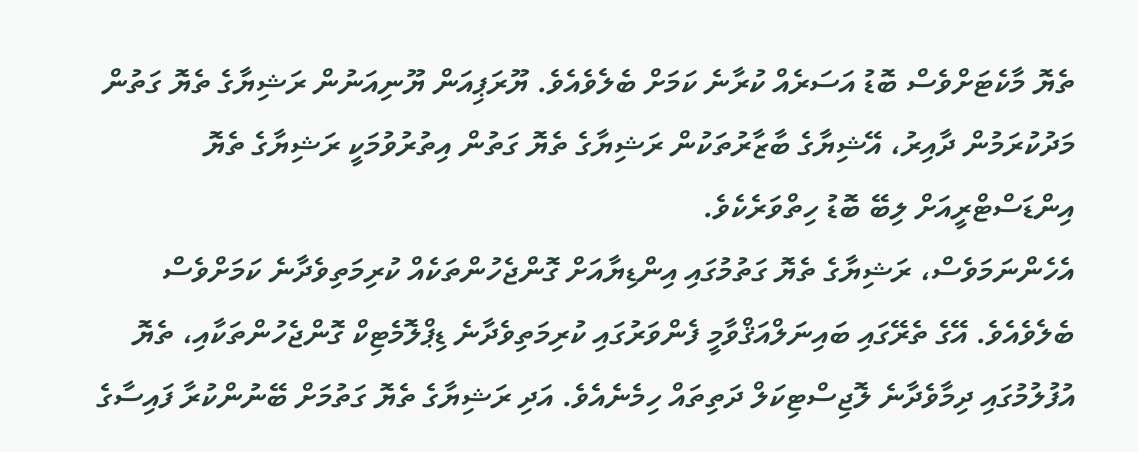ތެޔޮ މާކެޓަށްވެސް ބޮޑު އަސަރެއް ކުރާނެ ކަމަށް ބެލެވެއެވެ. ޔޫރަޕިއަން ޔޫނިއަނުން ރަޝިޔާގެ ތެޔޮ ގަތުން މަދުކުރަމުން ދާއިރު، އޭޝިޔާގެ ބާޒާރުތަކުން ރަޝިޔާގެ ތެޔޮ ގަތުން އިތުރުވުމަކީ ރަޝިޔާގެ ތެޔޮ އިންޑަސްޓްރީއަށް ލިބޭ ބޮޑު ހިތްވަރެކެވެ.
އެހެންނަމަވެސް، ރަޝިޔާގެ ތެޔޮ ގަތުމުގައި އިންޑިޔާއަށް ގޮންޖެހުންތަކެއް ކުރިމަތިވެދާނެ ކަމަށްވެސް ބެލެވެއެވެ. އޭގެ ތެރޭގައި ބައިނަލްއަޤްވާމީ ފެންވަރުގައި ކުރިމަތިވެދާނެ ޑިޕްލޮމެޓިކް ގޮންޖެހުންތަކާއި، ތެޔޮ އުފުލުމުގައި ދިމާވެދާނެ ލޮޖިސްޓިކަލް ދަތިތައް ހިމެނެއެވެ. އަދި ރަޝިޔާގެ ތެޔޮ ގަތުމަށް ބޭނުންކުރާ ފައިސާގެ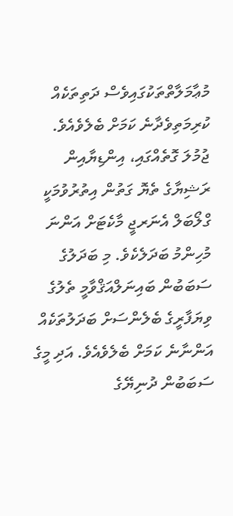މުޢާމަލާތްތަކުގައިވެސް ދަތިތަކެއް ކުރިމަތިވެދާނެ ކަމަށް ބެލެވެއެވެ.
ޖުމުލަ ގޮތެއްގައި، އިންޑިޔާއިން ރަޝިޔާގެ ތެޔޮ ގަތުން އިތުރުވުމަކީ ގްލޯބަލް އެނަރޖީ މާކެޓަށް އަންނަ މުހިންމު ބަދަލެކެވެ. މި ބަދަލުގެ ސަބަބުން ބައިނަލްއަޤްވާމީ ތެލުގެ ވިޔަފާރީގެ ބެލެންސަށް ބަދަލުތަކެއް އަންނާނެ ކަމަށް ބެލެވެއެވެ. އަދި މީގެ ސަބަބުން ދުނިޔޭގެ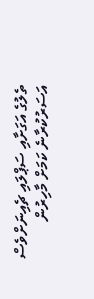ތެލުގެ އަގަށާއި ސަޕްލައި ޗެއިނަށްވެސް އަސަރުކުރާނެ ކަމަށް މާހިރުން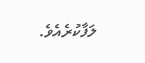ލަފާކުރެއެވެ.